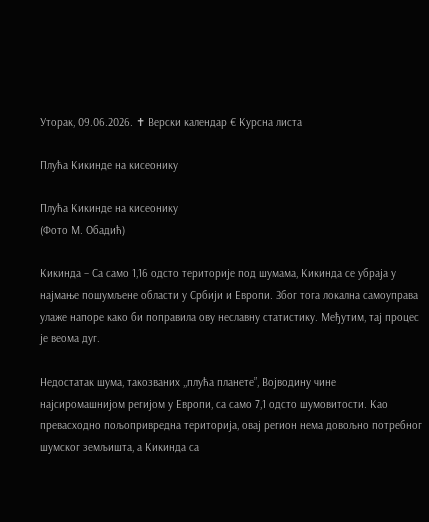Уторак, 09.06.2026. ✝ Верски календар € Курсна листа

Плућа Кикинде на кисеонику

Плућа Кикинде на кисеонику
(Фото М. Обадић)

Кикинда – Са само 1,16 одсто територије под шумама, Кикинда се убраја у најмање пошумљене области у Србији и Европи. Због тога локална самоуправа улаже напоре како би поправила ову неславну статистику. Међутим, тај процес је веома дуг.

Недостатак шума, такозваних ,,плућа планете”, Војводину чине најсиромашнијом регијом у Европи, са само 7,1 одсто шумовитости. Као превасходно пољопривредна територија, овај регион нема довољно потребног шумског земљишта, а Кикинда са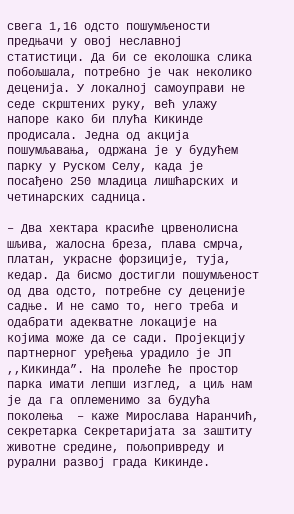свега 1,16 одсто пошумљености предњачи у овој неславној статистици. Да би се еколошка слика побољшала, потребно је чак неколико деценија. У локалној самоуправи не седе скрштених руку, већ улажу напоре како би плућа Кикинде продисала. Једна од акција пошумљавања, одржана је у будућем парку у Руском Селу, када је посађено 250 младица лишћарских и четинарских садница.

– Два хектара красиће црвенолисна шљива, жалосна бреза, плава смрча, платан, украсне форзиције, туја, кедар. Да бисмо достигли пошумљеност од два одсто, потребне су деценије садње. И не само то, него треба и одабрати адекватне локације на којима може да се сади. Пројекцију партнерног уређења урадило је ЈП ,,Кикинда”. На пролеће ће простор парка имати лепши изглед, а циљ нам је да га оплеменимо за будућа поколења  – каже Мирослава Наранчић, секретарка Секретаријата за заштиту животне средине, пољопривреду и рурални развој града Кикинде.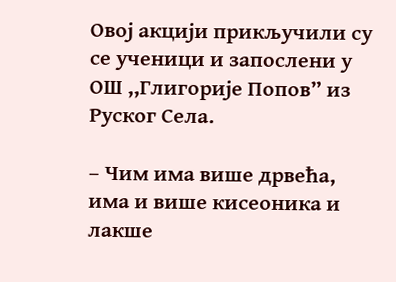Овој акцији прикључили су се ученици и запослени у ОШ ,,Глигорије Попов” из Руског Села.

– Чим има више дрвећа, има и више кисеоника и лакше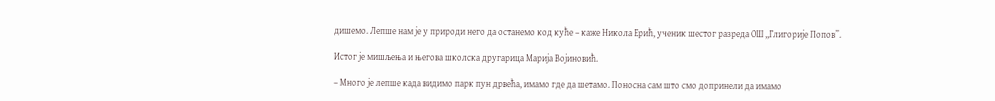дишемо. Лепше нам је у природи него да останемо код куће – каже Никола Ерић, ученик шестог разреда ОШ ,,Глигорије Попов”.

Истог је мишљења и његова школска другарица Марија Војиновић.

– Много је лепше када видимо парк пун дрвећа, имамо где да шетамо. Поносна сам што смо допринели да имамо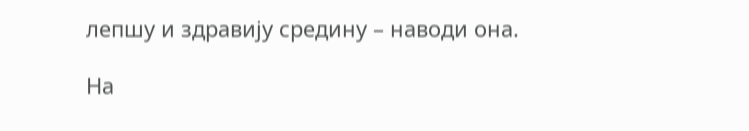лепшу и здравију средину – наводи она.

На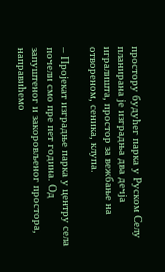простору будућег парка у Руском Селу планирана је изградња два дечја игралишта, простор за вежбање на отвореном, сеника, клупа.

– Пројекат изградње парка у центру села почели смо пре пет година. Од запуштеног и закоровљеног простора, направићемо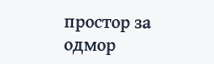простор за одмор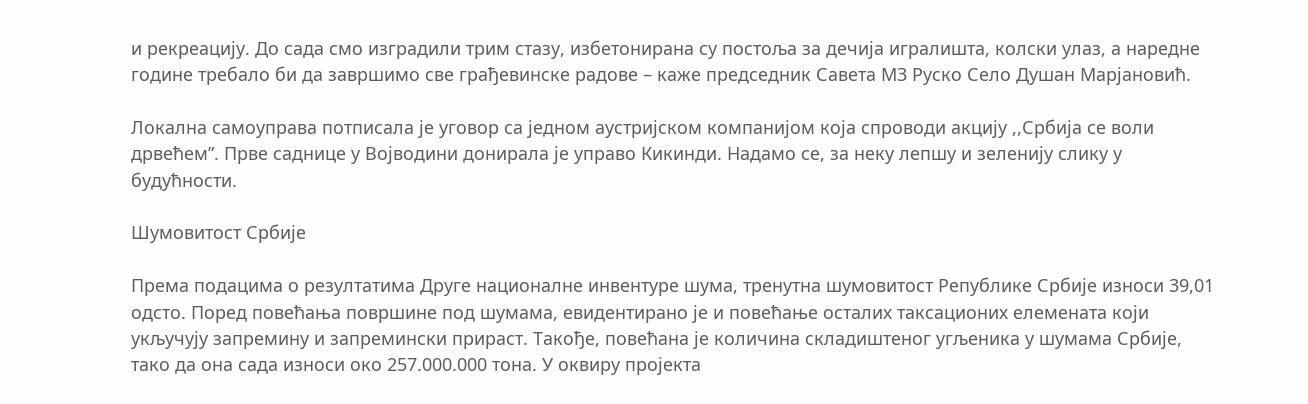и рекреацију. До сада смо изградили трим стазу, избетонирана су постоља за дечија игралишта, колски улаз, а наредне године требало би да завршимо све грађевинске радове – каже председник Савета МЗ Руско Село Душан Марјановић.

Локална самоуправа потписала је уговор са једном аустријском компанијом која спроводи акцију ,,Србија се воли дрвећем”. Прве саднице у Војводини донирала је управо Кикинди. Надамо се, за неку лепшу и зеленију слику у будућности.

Шумовитост Србије

Према подацима о резултатима Друге националне инвентуре шума, тренутна шумовитост Републике Србије износи 39,01 одсто. Поред повећања површине под шумама, евидентирано је и повећање осталих таксационих елемената који укључују запремину и запремински прираст. Такође, повећана је количина складиштеног угљеника у шумама Србије, тако да она сада износи око 257.000.000 тона. У оквиру пројекта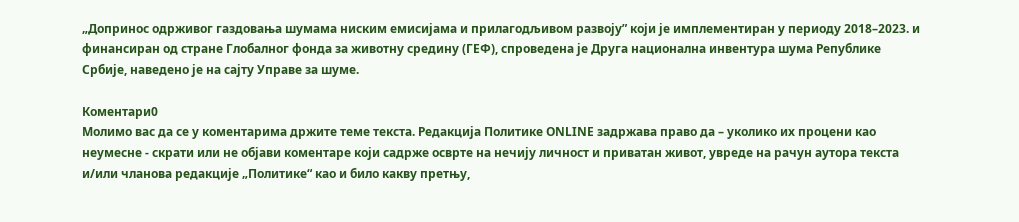„Допринос одрживог газдовања шумама ниским емисијама и прилагодљивом развоју” који је имплементиран у периоду 2018–2023. и финансиран од стране Глобалног фонда за животну средину (ГЕФ), спроведена је Друга национална инвентура шума Републике Србије, наведено је на сајту Управе за шуме.

Коментари0
Молимо вас да се у коментарима држите теме текста. Редакција Политике ONLINE задржава право да – уколико их процени као неумесне - скрати или не објави коментаре који садрже осврте на нечију личност и приватан живот, увреде на рачун аутора текста и/или чланова редакције „Политике“ као и било какву претњу,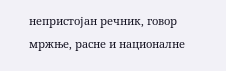непристојан речник, говор мржње, расне и националне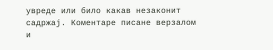увреде или било какав незаконит садржај. Коментаре писане верзалом и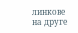линкове на друге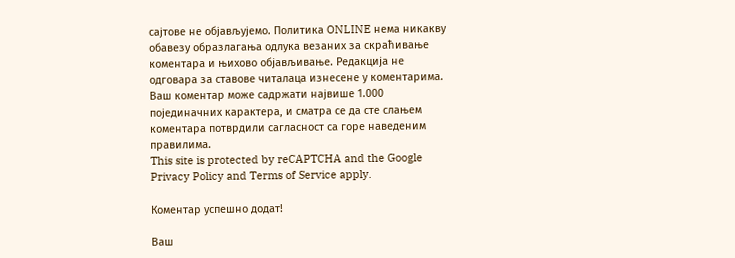сајтове не објављујемо. Политика ONLINE нема никакву обавезу образлагања одлука везаних за скраћивање коментара и њихово објављивање. Редакција не одговара за ставове читалаца изнесене у коментарима. Ваш коментар може садржати највише 1.000 појединачних карактера, и сматра се да сте слањем коментара потврдили сагласност са горе наведеним правилима.
This site is protected by reCAPTCHA and the Google Privacy Policy and Terms of Service apply.

Комeнтар успeшно додат!

Ваш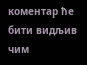комeнтар ћe бити видљив чим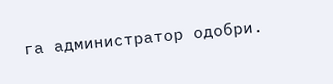га администратор одобри.